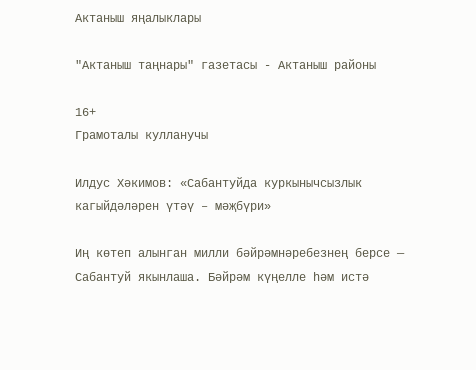Актаныш яңалыклары

"Актаныш таңнары" газетасы - Актаныш районы

16+
Грамоталы кулланучы

Илдус Хәкимов: «Сабантуйда куркынычсызлык кагыйдәләрен үтәү – мәҗбүри»

Иң көтеп алынган милли бәйрәмнәребезнең берсе — Сабантуй якынлаша. Бәйрәм күңелле һәм истә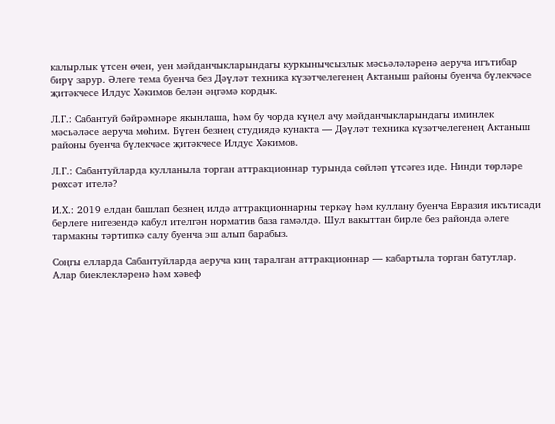калырлык үтсен өчен, уен мәйданчыкларындагы куркынычсызлык мәсьәләләренә аеруча игътибар бирү зарур. Әлеге тема буенча без Дәүләт техника күзәтчелегенең Актаныш районы буенча бүлекчәсе җитәкчесе Илдус Хәкимов белән әңгәмә кордык.

Л.Г.: Сабантуй бәйрәмнәре якынлаша, һәм бу чорда күңел ачу мәйданчыкларындагы иминлек мәсьәләсе аеруча мөһим. Бүген безнең студиядә кунакта — Дәүләт техника күзәтчелегенең Актаныш районы буенча бүлекчәсе җитәкчесе Илдус Хәкимов.

Л.Г.: Сабантуйларда кулланыла торган аттракционнар турында сөйләп үтсәгез иде. Нинди төрләре рөхсәт ителә?

И.Х.: 2019 елдан башлап безнең илдә аттракционнарны теркәү һәм куллану буенча Евразия икътисади берлеге нигезендә кабул ителгән норматив база гамәлдә. Шул вакыттан бирле без районда әлеге тармакны тәртипкә салу буенча эш алып барабыз.

Соңгы елларда Сабантуйларда аеруча киң таралган аттракционнар — кабартыла торган батутлар. Алар биеклекләренә һәм хәвеф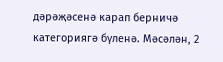дәрәҗәсенә карап берничә категориягә бүленә. Мәсәлән, 2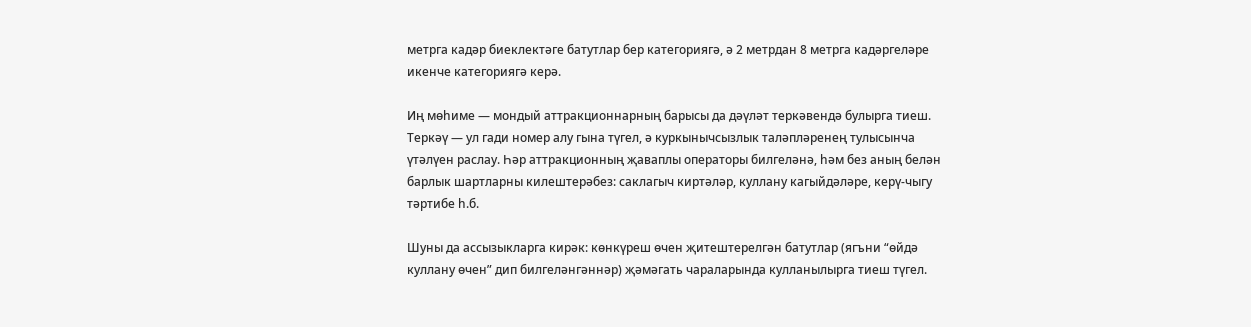метрга кадәр биеклектәге батутлар бер категориягә, ә 2 метрдан 8 метрга кадәргеләре икенче категориягә керә.

Иң мөһиме — мондый аттракционнарның барысы да дәүләт теркәвендә булырга тиеш. Теркәү — ул гади номер алу гына түгел, ә куркынычсызлык таләпләренең тулысынча үтәлүен раслау. Һәр аттракционның җаваплы операторы билгеләнә, һәм без аның белән барлык шартларны килештерәбез: саклагыч киртәләр, куллану кагыйдәләре, керү-чыгу тәртибе һ.б.

Шуны да ассызыкларга кирәк: көнкүреш өчен җитештерелгән батутлар (ягъни “өйдә куллану өчен” дип билгеләнгәннәр) җәмәгать чараларында кулланылырга тиеш түгел.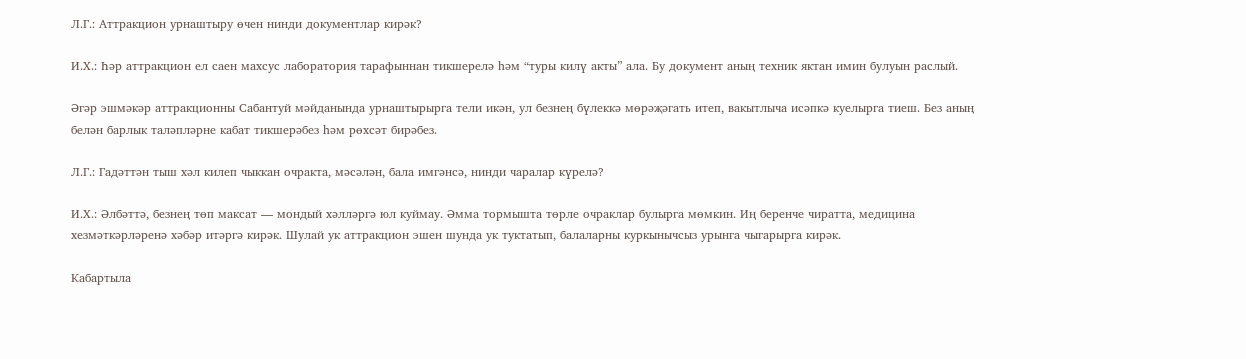Л.Г.: Аттракцион урнаштыру өчен нинди документлар кирәк?

И.Х.: Һәр аттракцион ел саен махсус лаборатория тарафыннан тикшерелә һәм “туры килү акты” ала. Бу документ аның техник яктан имин булуын раслый.

Әгәр эшмәкәр аттракционны Сабантуй мәйданында урнаштырырга тели икән, ул безнең бүлеккә мөрәҗәгать итеп, вакытлыча исәпкә куелырга тиеш. Без аның белән барлык таләпләрне кабат тикшерәбез һәм рөхсәт бирәбез.

Л.Г.: Гадәттән тыш хәл килеп чыккан очракта, мәсәлән, бала имгәнсә, нинди чаралар күрелә?

И.Х.: Әлбәттә, безнең төп максат — мондый хәлләргә юл куймау. Әмма тормышта төрле очраклар булырга мөмкин. Иң беренче чиратта, медицина хезмәткәрләренә хәбәр итәргә кирәк. Шулай ук аттракцион эшен шунда ук туктатып, балаларны куркынычсыз урынга чыгарырга кирәк.

Кабартыла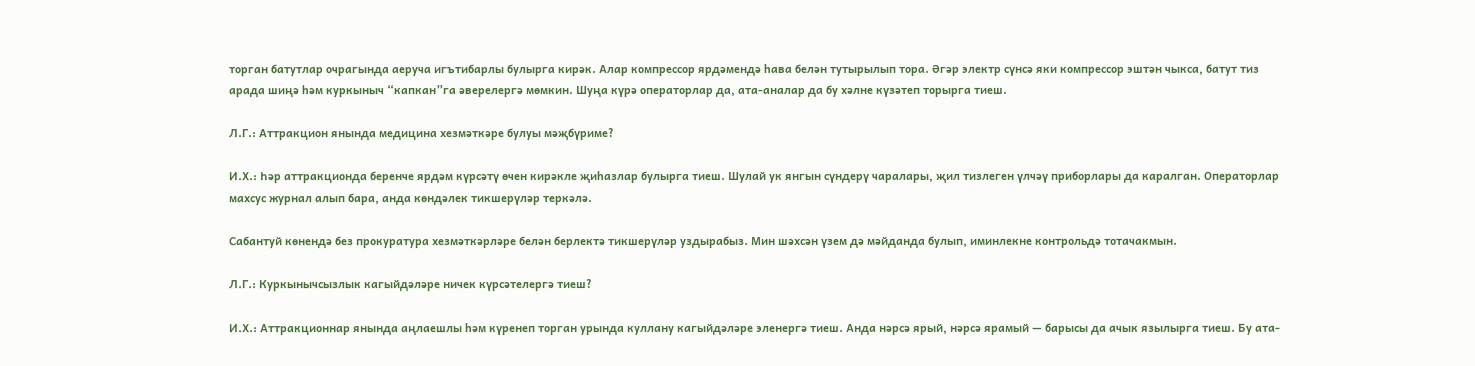торган батутлар очрагында аеруча игътибарлы булырга кирәк. Алар компрессор ярдәмендә һава белән тутырылып тора. Әгәр электр сүнсә яки компрессор эштән чыкса, батут тиз арада шиңә һәм куркыныч “капкан”га әверелергә мөмкин. Шуңа күрә операторлар да, ата-аналар да бу хәлне күзәтеп торырга тиеш.

Л.Г.: Аттракцион янында медицина хезмәткәре булуы мәҗбүриме?

И.Х.: Һәр аттракционда беренче ярдәм күрсәтү өчен кирәкле җиһазлар булырга тиеш. Шулай ук янгын сүндерү чаралары, җил тизлеген үлчәү приборлары да каралган. Операторлар махсус журнал алып бара, анда көндәлек тикшерүләр теркәлә.

Сабантуй көнендә без прокуратура хезмәткәрләре белән берлектә тикшерүләр уздырабыз. Мин шәхсән үзем дә мәйданда булып, иминлекне контрольдә тотачакмын.

Л.Г.: Куркынычсызлык кагыйдәләре ничек күрсәтелергә тиеш?

И.Х.: Аттракционнар янында аңлаешлы һәм күренеп торган урында куллану кагыйдәләре эленергә тиеш. Анда нәрсә ярый, нәрсә ярамый — барысы да ачык язылырга тиеш. Бу ата-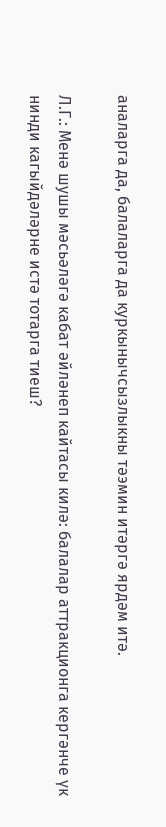аналарга да, балаларга да куркынычсызлыкны тәэмин итәргә ярдәм итә.

Л.Г.: Менә шушы мәсьәләгә кабат әйләнеп кайтасы килә: балалар аттракционга кергәнче үк нинди кагыйдәләрне истә тотарга тиеш?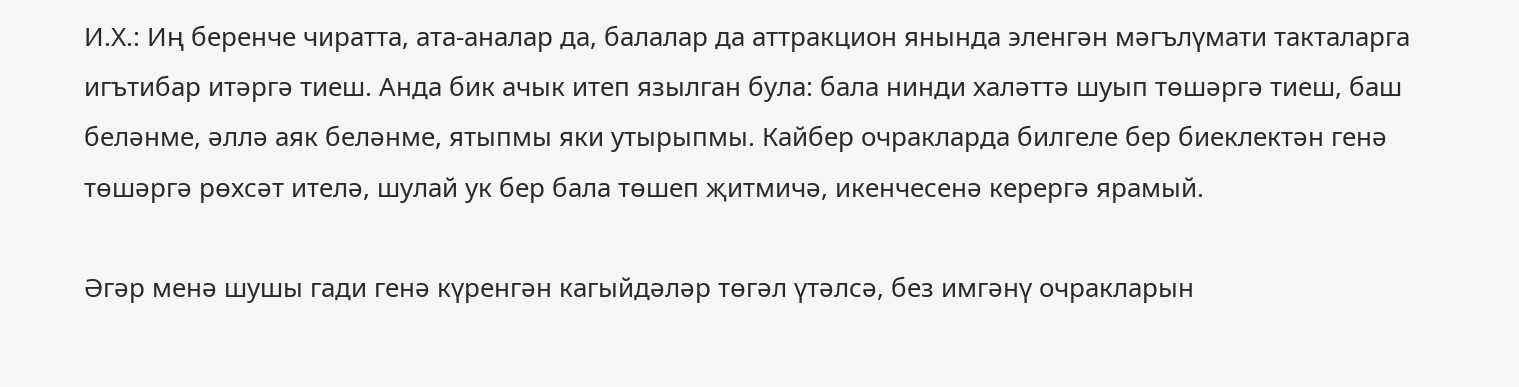И.Х.: Иң беренче чиратта, ата-аналар да, балалар да аттракцион янында эленгән мәгълүмати такталарга игътибар итәргә тиеш. Анда бик ачык итеп язылган була: бала нинди халәттә шуып төшәргә тиеш, баш беләнме, әллә аяк беләнме, ятыпмы яки утырыпмы. Кайбер очракларда билгеле бер биеклектән генә төшәргә рөхсәт ителә, шулай ук бер бала төшеп җитмичә, икенчесенә керергә ярамый.

Әгәр менә шушы гади генә күренгән кагыйдәләр төгәл үтәлсә, без имгәнү очракларын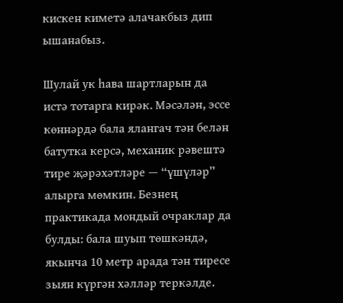кискен киметә алачакбыз дип ышанабыз.

Шулай ук һава шартларын да истә тотарга кирәк. Мәсәлән, эссе көннәрдә бала ялангач тән белән батутка керсә, механик рәвештә тире җәрәхәтләре — “үшүләр” алырга мөмкин. Безнең практикада мондый очраклар да булды: бала шуып төшкәндә, якынча 10 метр арада тән тиресе зыян күргән хәлләр теркәлде.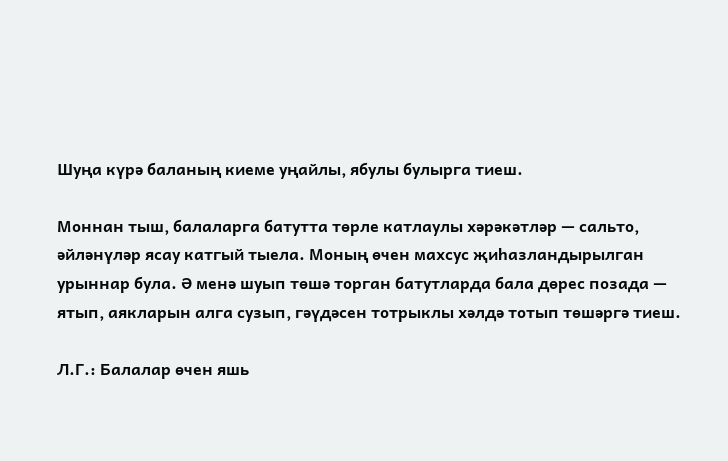Шуңа күрә баланың киеме уңайлы, ябулы булырга тиеш.

Моннан тыш, балаларга батутта төрле катлаулы хәрәкәтләр — сальто, әйләнүләр ясау катгый тыела. Моның өчен махсус җиһазландырылган урыннар була. Ә менә шуып төшә торган батутларда бала дөрес позада — ятып, аякларын алга сузып, гәүдәсен тотрыклы хәлдә тотып төшәргә тиеш.

Л.Г.: Балалар өчен яшь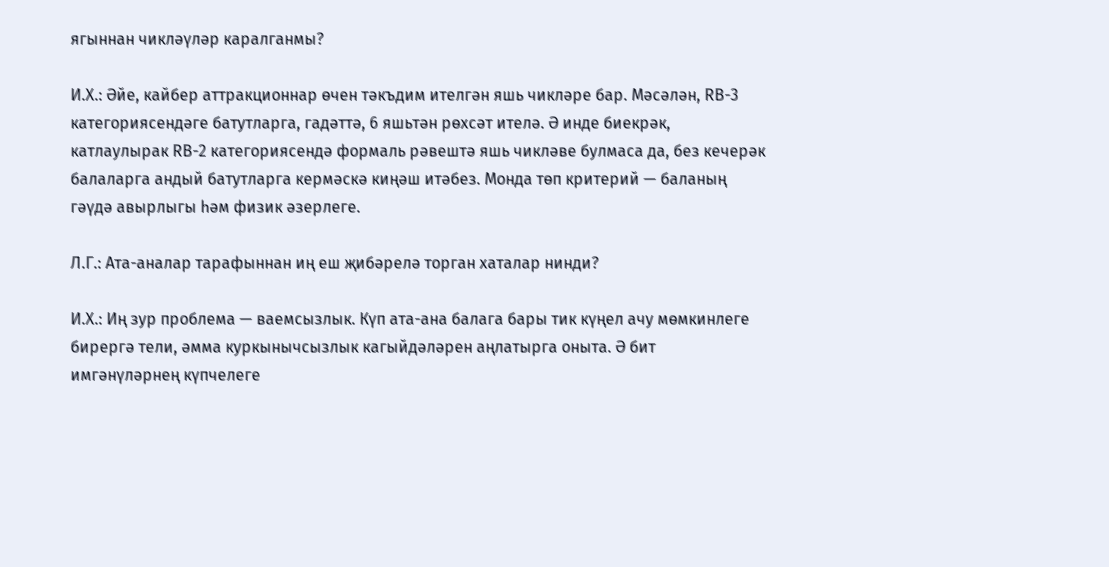ягыннан чикләүләр каралганмы?

И.Х.: Әйе, кайбер аттракционнар өчен тәкъдим ителгән яшь чикләре бар. Мәсәлән, RB-3 категориясендәге батутларга, гадәттә, 6 яшьтән рөхсәт ителә. Ә инде биекрәк, катлаулырак RB-2 категориясендә формаль рәвештә яшь чикләве булмаса да, без кечерәк балаларга андый батутларга кермәскә киңәш итәбез. Монда төп критерий — баланың гәүдә авырлыгы һәм физик әзерлеге.

Л.Г.: Ата-аналар тарафыннан иң еш җибәрелә торган хаталар нинди?

И.Х.: Иң зур проблема — ваемсызлык. Күп ата-ана балага бары тик күңел ачу мөмкинлеге бирергә тели, әмма куркынычсызлык кагыйдәләрен аңлатырга оныта. Ә бит имгәнүләрнең күпчелеге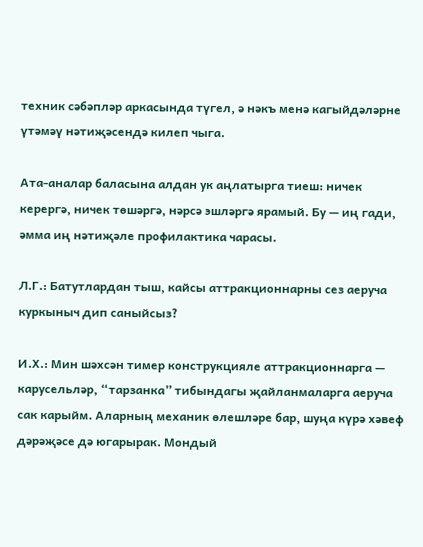техник сәбәпләр аркасында түгел, ә нәкъ менә кагыйдәләрне үтәмәү нәтиҗәсендә килеп чыга.

Ата-аналар баласына алдан ук аңлатырга тиеш: ничек керергә, ничек төшәргә, нәрсә эшләргә ярамый. Бу — иң гади, әмма иң нәтиҗәле профилактика чарасы.

Л.Г.: Батутлардан тыш, кайсы аттракционнарны сез аеруча куркыныч дип саныйсыз?

И.Х.: Мин шәхсән тимер конструкцияле аттракционнарга — карусельләр, “тарзанка” тибындагы җайланмаларга аеруча сак карыйм. Аларның механик өлешләре бар, шуңа күрә хәвеф дәрәҗәсе дә югарырак. Мондый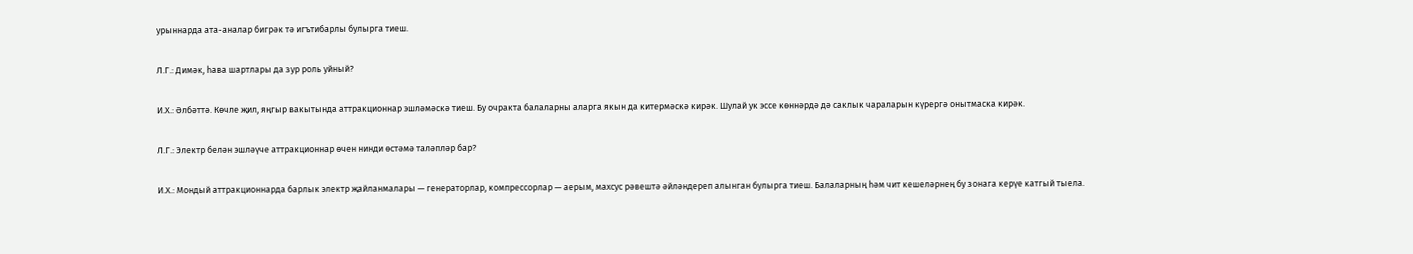урыннарда ата-аналар бигрәк тә игътибарлы булырга тиеш.

Л.Г.: Димәк, һава шартлары да зур роль уйный?

И.Х.: Әлбәттә. Көчле җил, яңгыр вакытында аттракционнар эшләмәскә тиеш. Бу очракта балаларны аларга якын да китермәскә кирәк. Шулай ук эссе көннәрдә дә саклык чараларын күрергә онытмаска кирәк.

Л.Г.: Электр белән эшләүче аттракционнар өчен нинди өстәмә таләпләр бар?

И.Х.: Мондый аттракционнарда барлык электр җайланмалары — генераторлар, компрессорлар — аерым, махсус рәвештә әйләндереп алынган булырга тиеш. Балаларның һәм чит кешеләрнең бу зонага керүе катгый тыела.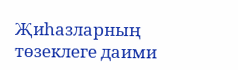Җиһазларның төзеклеге даими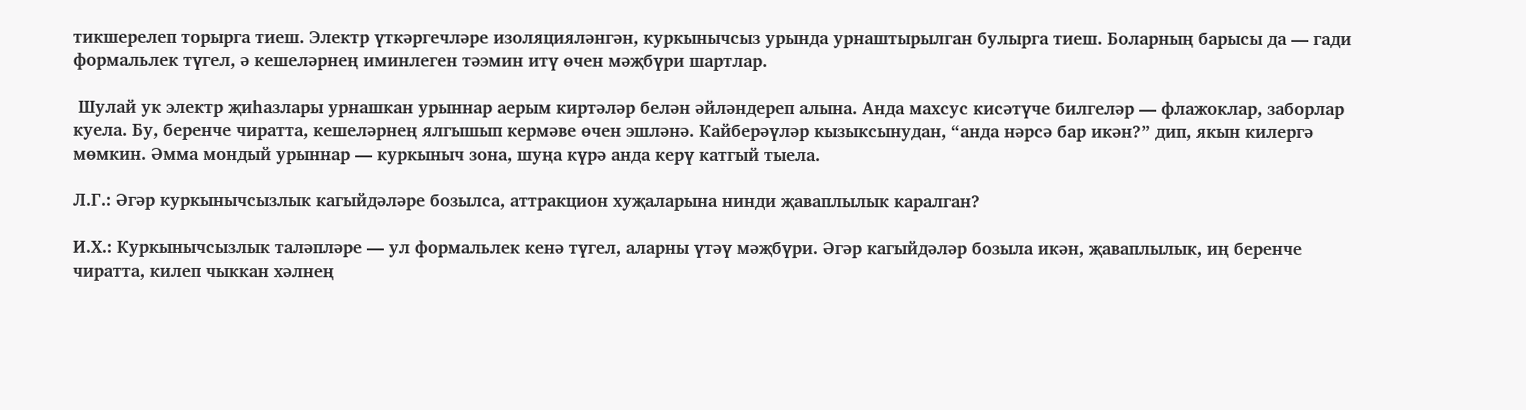тикшерелеп торырга тиеш. Электр үткәргечләре изоляцияләнгән, куркынычсыз урында урнаштырылган булырга тиеш. Боларның барысы да — гади формальлек түгел, ә кешеләрнең иминлеген тәэмин итү өчен мәҗбүри шартлар.

 Шулай ук электр җиһазлары урнашкан урыннар аерым киртәләр белән әйләндереп алына. Анда махсус кисәтүче билгеләр — флажоклар, заборлар куела. Бу, беренче чиратта, кешеләрнең ялгышып кермәве өчен эшләнә. Кайберәүләр кызыксынудан, “анда нәрсә бар икән?” дип, якын килергә мөмкин. Әмма мондый урыннар — куркыныч зона, шуңа күрә анда керү катгый тыела.

Л.Г.: Әгәр куркынычсызлык кагыйдәләре бозылса, аттракцион хуҗаларына нинди җаваплылык каралган?

И.Х.: Куркынычсызлык таләпләре — ул формальлек кенә түгел, аларны үтәү мәҗбүри. Әгәр кагыйдәләр бозыла икән, җаваплылык, иң беренче чиратта, килеп чыккан хәлнең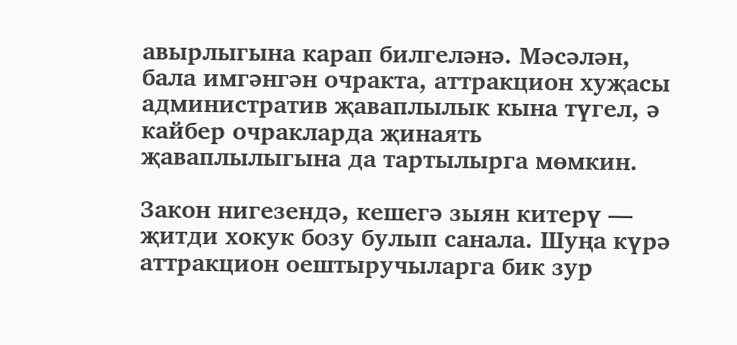авырлыгына карап билгеләнә. Мәсәлән, бала имгәнгән очракта, аттракцион хуҗасы административ җаваплылык кына түгел, ә кайбер очракларда җинаять җаваплылыгына да тартылырга мөмкин.

Закон нигезендә, кешегә зыян китерү — җитди хокук бозу булып санала. Шуңа күрә аттракцион оештыручыларга бик зур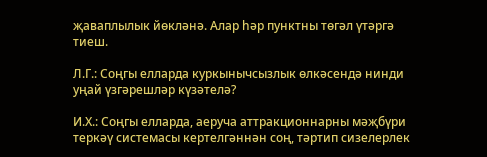җаваплылык йөкләнә. Алар һәр пунктны төгәл үтәргә тиеш.

Л.Г.: Соңгы елларда куркынычсызлык өлкәсендә нинди уңай үзгәрешләр күзәтелә?

И.Х.: Соңгы елларда, аеруча аттракционнарны мәҗбүри теркәү системасы кертелгәннән соң, тәртип сизелерлек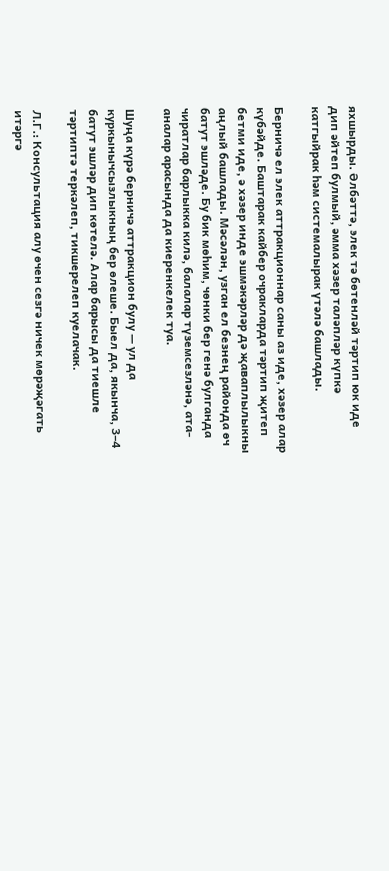яхшырды. Әлбәттә, элек тә бөтенләй тәртип юк иде дип әйтеп булмый, әмма хәзер таләпләр күпкә катгыйрак һәм системалырак үтәлә башлады.

Берничә ел элек аттракционнар саны аз иде, хәзер алар күбәйде. Баштарак кайбер очракларда тәртип җитеп бетми иде, ә хәзер инде эшмәкәрләр дә җаваплылыкны аңлый башлады. Мәсәлән, узган ел безнең районда өч батут эшләде. Бу бик мөһим, чөнки бер генә булганда чиратлар барлыкка килә, балалар түземсезләнә, ата-аналар арасында да киеренкелек туа.

Шуңа күрә берничә аттракцион булу — ул да куркынычсызлыкның бер өлеше. Быел да, якынча, 3–4 батут эшләр дип көтелә. Алар барысы да тиешле тәртиптә теркәлеп, тикшерелеп куелачак.

Л.Г.: Консультация алу өчен сезгә ничек мөрәҗәгать итәргә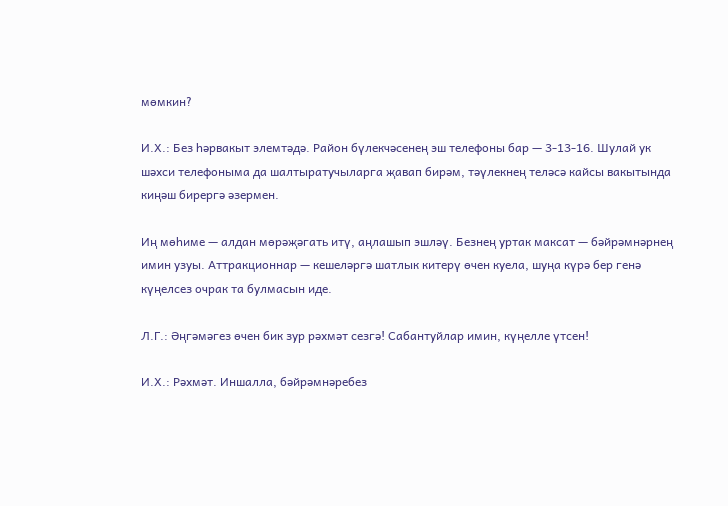мөмкин?

И.Х.: Без һәрвакыт элемтәдә. Район бүлекчәсенең эш телефоны бар — 3-13-16. Шулай ук шәхси телефоныма да шалтыратучыларга җавап бирәм, тәүлекнең теләсә кайсы вакытында киңәш бирергә әзермен.

Иң мөһиме — алдан мөрәҗәгать итү, аңлашып эшләү. Безнең уртак максат — бәйрәмнәрнең имин узуы. Аттракционнар — кешеләргә шатлык китерү өчен куела, шуңа күрә бер генә күңелсез очрак та булмасын иде.

Л.Г.: Әңгәмәгез өчен бик зур рәхмәт сезгә! Сабантуйлар имин, күңелле үтсен!

И.Х.: Рәхмәт. Иншалла, бәйрәмнәребез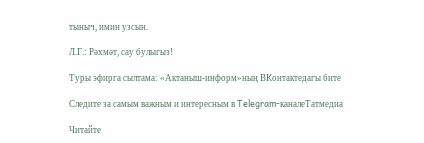тыныч, имин узсын.

Л.Г.: Рәхмәт, сау булыгыз!

Туры эфирга сылтама: «Актаныш-информ»ның ВКонтактедагы бите

Следите за самым важным и интересным в Telegram-каналеТатмедиа

Читайте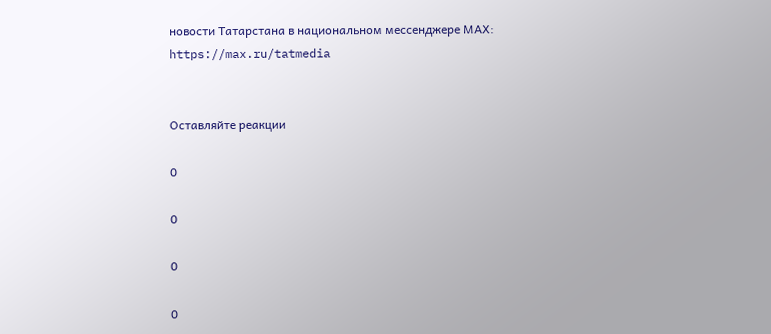новости Татарстана в национальном мессенджере MАХ: https://max.ru/tatmedia


Оставляйте реакции

0

0

0

0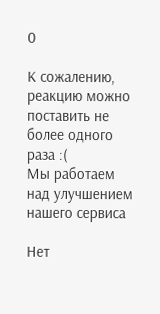0

К сожалению, реакцию можно поставить не более одного раза :(
Мы работаем над улучшением нашего сервиса

Нет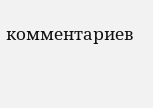комментариев